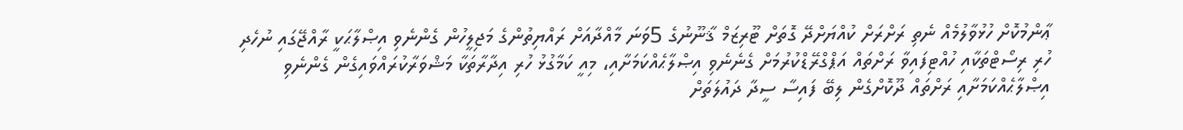ޢާންމުކޮށް ހުޅުވާލުމެއް ނެތި ރަށްރަށް ކުއްޔަށްދޭ ގޮތަށް ޓޫރިޒަމް ޤާނޫނުގެ 5ވަނަ މާއްދާއަށް ރައްޔިތުންގެ މަޖިލީހުން ގެންނެވި އިޞްލާޙަކީ ރާއްޖޭގައި ނުހެދި ހުރި ރިސޯޓްތަކާއި ހުއްޓިފައިވާ ރަށްތައް އަޕްގްރޭޑްކުރުމަށް ގެނެނެވި އިޞްލާޙެއްކަމަށާއި، މިއީ ކަމާގުޅު ހުރި އިދާރާތަކާ މަޝްވަރާކުރައްވައިގެން ގެންނެވި އިޞްލާޙެއްކަމަށާއި ރަށްތައް ދޫކޮށްގެން ލިބޭ ފައިސާ ސީދާ ދައުލަތަށް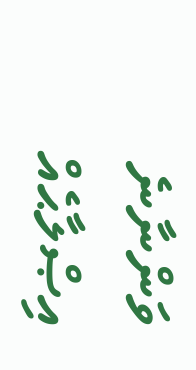ވަންނާނެ އިޞްލާޙެއް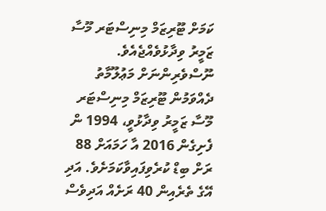ކަމަށް ޓޫރިޒަމް މިނިސްޓަރ މޫސާ ޒަމީރު ވިދާޅުވެއްޖެއެވެ.
ނޫސްވެރިންނަށް މަޢުލޫމާތު ދެއްވަމުން ޓޫރިޒަމް މިނިސްޓަރ މޫސާ ޒަމީރު ވިދާޅުވީ، 1994 ން ފެށިގެން 2016 އާ ހަމައަށް 88 ރަށް ބިޑް ކުރެވިފައިވާކަމަށެވެ. އަދި އޭގެ ތެރެއިން 40 ރަށެއް އަދިވެސް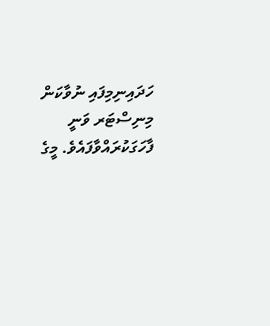ހަދައިނިމިފައި ނުވާކަން މިނިސްޓަރ ވަނީ ފާހަގަކުރައްވާފައެވެ. މީގެ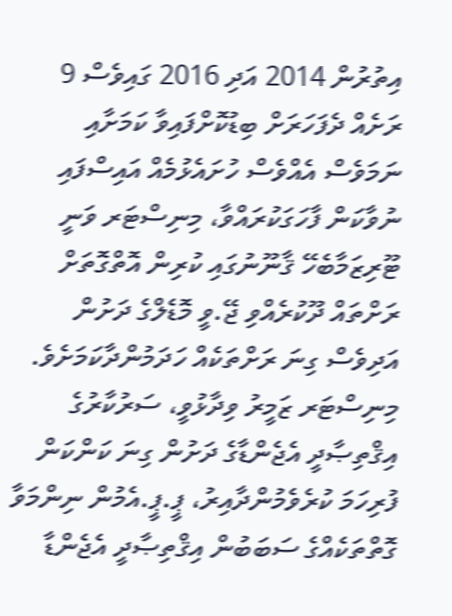އިތުރުން 2014 އަދި 2016 ގައިވެސް 9 ރަށެއް ދެފަހަރަށް ބިޑުކޮށްފައިވާ ކަމަށާއި ނަމަވެސް އެއްވެސް ހުށައެޅުމެއް އައިސްފައި ނުވާކަން ފާހަގަކުރައްވާ، މިނިސްޓަރ ވަނީ ޓޫރިޒަމާބެހޭ ޤާނޫނުގައި ކުރިން އޮތްގޮތަށް ރަށްތައް ދޫކުރެއްވި ޖޭ.ވީ މޮޑެލްގެ ދަށުން އަދިވެސް ގިނަ ރަށްތަކެއް ހަދަމުންދާކަމަށެވެ.
މިނިސްޓަރ ޒަމީރު ވިދާޅުވީ، ސަރުކާރުގެ އިޤްތިޞާދީ އެޖެންޑާގެ ދަށުން ގިނަ ކަންކަން ފުރިހަމަ ކުރެވެމުންދާއިރު، ޕީ.ޕީ.އެމުން ނިންމަވާ ގޮތްތަކެއްގެ ސަބަބުން އިޤްތިޞާދީ އެޖެންޑާ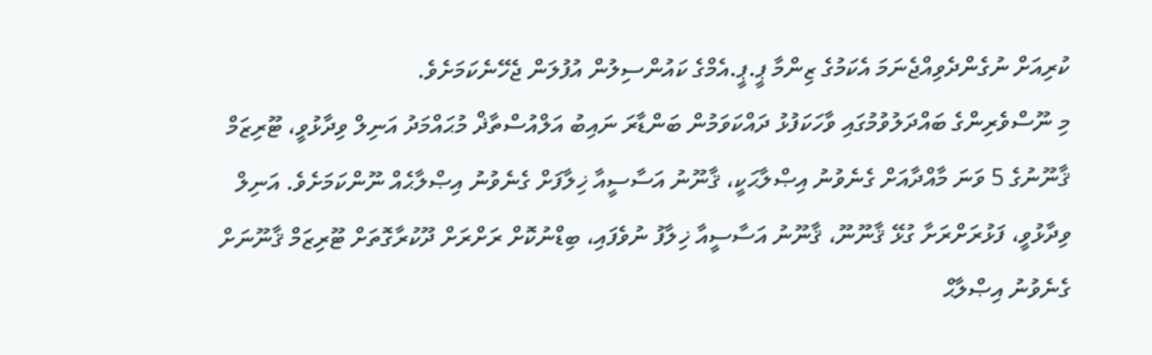ކުރިއަށް ނުގެންދެވިއްޖެނަމަ އެކަމުގެ ޒިންމާ ޕީ.ޕީ.އެމްގެ ކައުންސިލުން އުފުލަން ޖެހޭނެކަމަށެވެ.
މި ނޫސްވެރިންގެ ބައްދަލުވުމުގައި ވާހަކަފުޅު ދައްކަވަމުން ބަންޑާރަ ނައިބު އަލްއުސްތާޛް މުޙައްމަދު އަނިލް ވިދާޅުވީ، ޓޫރިޒަމް ޤާނޫނުގެ 5 ވަނަ މާއްދާއަށް ގެނެވުނު އިޞްލާޙަކީ، ޤާނޫނު އަސާސީއާ ޚިލާފަށް ގެނެވުނު އިޞްލާޙެއް ނޫންކަމަށެވެ. އަނިލް ވިދާޅުވީ، ފަޅުރަށްރަށާ ގުޅޭ ޤާނޫނޫ، ޤާނޫނު އަސާސީއާ ޚިލާފު ނުވެފައި، ބިޑްނުކޮށް ރަށްރަށް ދޫކުރާގޮތަށް ޓޫރިޒަމް ޤާނޫނަށް ގެނެވުނު އިޞްލާޙް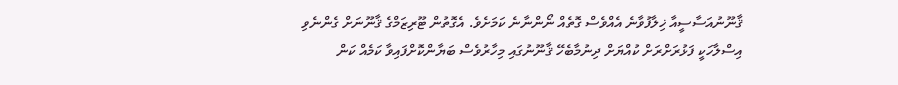ޤާނޫނުއަސާސީއާ ޚިލާފުވާނެ އެއްވެސް ގޮތެއް ނޯންނާނެ ކަމަށެވެ. އެގޮތުން ޓޫރިޒަމްގެ ޤާނޫނަށް ގެންނެވި އިސްލާހަކީ ފަޅުރަށްރަށް ކުއްޔަށް ދިނުމާބެހޭ ޤާނޫނުގައި މިހާރުވެސް ބަޔާންކޮށްފައިވާ ކަމެއް ކަން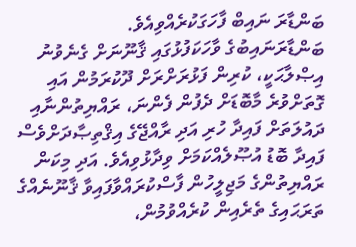ބަންޑާރަ ނައިބް ފާހަގަކުރެއްވިއެވެ.
ބަންޑާރަނައިބުގެ ވާހަކަފުޅުގައި ޤާނޫނަށް ގެނެވުނު އިޞްލާޙަކީ، ކުރިން ފަޅުރަށްރަށް ދޫކުރަމުން އައި ގޮތަށްވުރެ މާބޮޑަށް ދެފުން ފެންނަ، ރައްޔިތުންނާއި ދައުލަތަށް ފައިދާ ހުރި އަދި ރާއްޖޭގެ އިޤްތިޞާދަށްވެސް ފައިދާ ބޮޑު އުޞޫލެއްކަމަށް ވިދާޅުވިއެވެ. އަދި މިކަން ރައްޔިތުންގެ މަޖިލީހުން ފާސްކުރައްވާފައިވާ ޤާނޫނެއްގެ ތަރަޙައިގެ ތެރެއިން ކުރެއްވުމުން،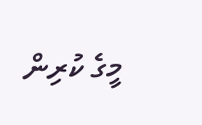މީގެ ކުރިން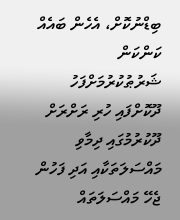ބިޑްނުކޮށް، އެހެން ބައެއް ކަންކަން ޝަރުޠުކުރުމަށްފަހު ދޫކޮށްފައި ހުރި ރަށްރަށް ދޫކުރުމުގައި ދިމާވި މައްސަލަތަކާއި އަދި ފަހުން ޖެހޭ މައްސަލަތައް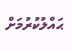ޙައްލުކުރުމަށް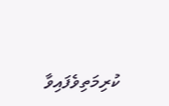ކުރިމަތިވެފައިވާ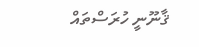ޤާނޫނީ ހުރަސްތައް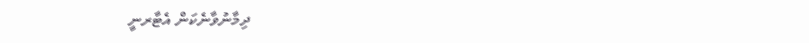ދިމާނުވާނެކަން އެޓާރނީ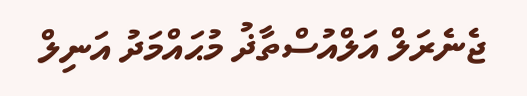ޖެނެރަލް އަލްއުސްތާޛު މުޙައްމަދު އަނިލް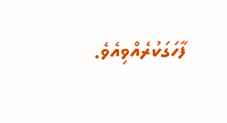ފާހަގަކުރެއްވިއެވެ.